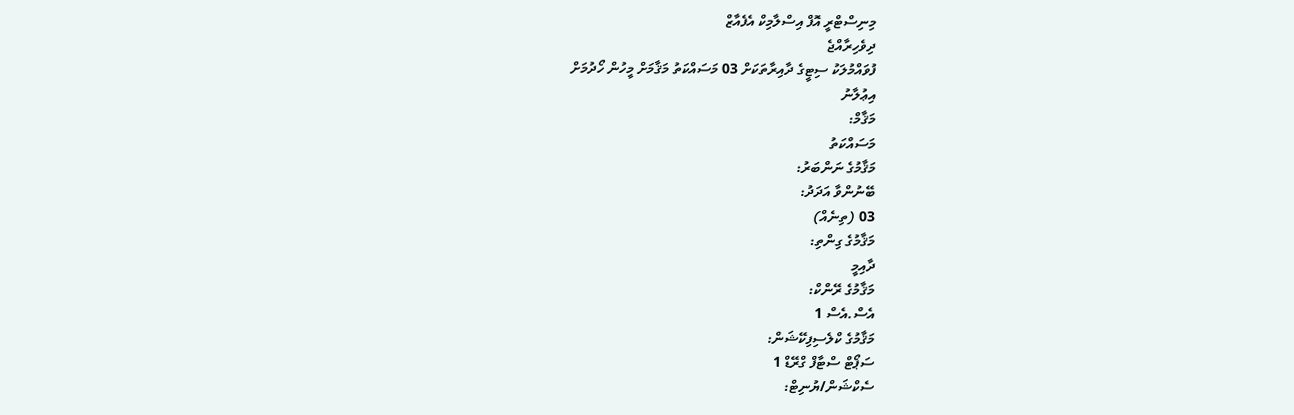މިނިސްޓްރީ އޮފް އިސްލާމިކް އެފެއާޒް
ދިވެހިރާއްޖެ
ފުވައްމުލަކު ސިޓީގެ ދާއިރާތަކަށް 03 މަސައްކަތު މަޤާމަށް މީހުން ހޯދުމަށް
އިޢުލާނު
މަޤާމް:
މަސައްކަތު
މަޤާމުގެ ނަންބަރު:
ބޭނުންވާ އަދަދު:
03 (ތިނެއް)
މަޤާމުގެ ގިންތި:
ދާއިމީ
މަޤާމުގެ ރޭންކް:
އެސް.އެސް 1
މަޤާމުގެ ކްލެސިފިކޭޝަން:
ސަޕޯޓް ސްޓާފް ގްރޭޑް 1
ސެކްޝަން/ޔުނިޓް: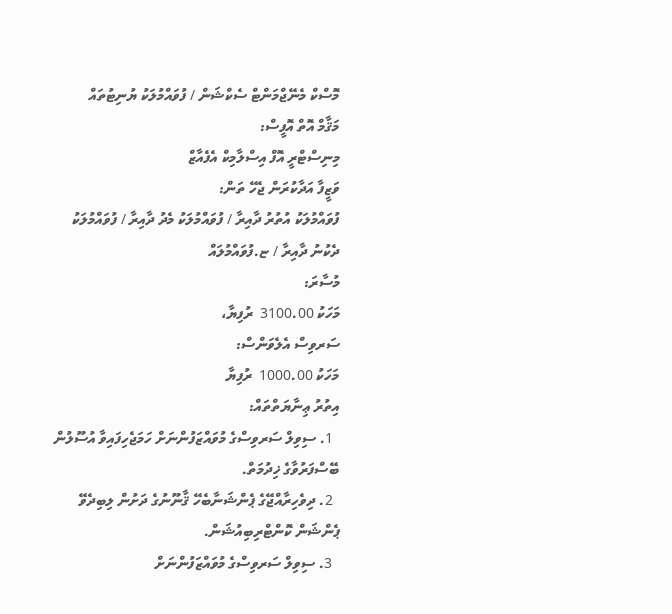މޮސްކް މެނޭޖްމަންޓް ސެކްޝަން / ފުވައްމުލަކު ޔުނިޓުތައް
މަޤާމް އޮތް އޮފީސް:
މިނިސްޓްރީ އޮފް އިސްލާމިކް އެފެއާޒް
ވަޒީފާ އަދާކުރަން ޖެހޭ ތަން:
ފުވައްމުލަކު އުތުރު ދާއިރާ / ފުވައްމުލަކު މެދު ދާއިރާ / ފުވައްމުލަކު ދެކުނު ދާއިރާ / ޏ.ފުވައްމުލައް
މުސާރަ:
މަހަކު 3100.00  ރުފިޔާ،
ސަރވިސް އެލެވަންސް:
މަހަކު 1000.00  ރުފިޔާ
އިތުރު ޢިނާޔަތްތައް:
  1. ސިވިލް ސަރވިސްގެ މުވައްޒަފުންނަށް ހަމަޖެހިފައިވާ އުސޫލުން ބޭސްފަރުވާގެ ޚިދުމަތް.
  2. ދިވެހިރާއްޖޭގެ ޕެންޝަނާބެހޭ ޤާނޫނުގެ ދަށުން ލިބިދެވޭ ޕެންޝަން ކޮންޓްރިބިއުޝަން.
  3. ސިވިލް ސަރވިސްގެ މުވައްޒަފުންނަށް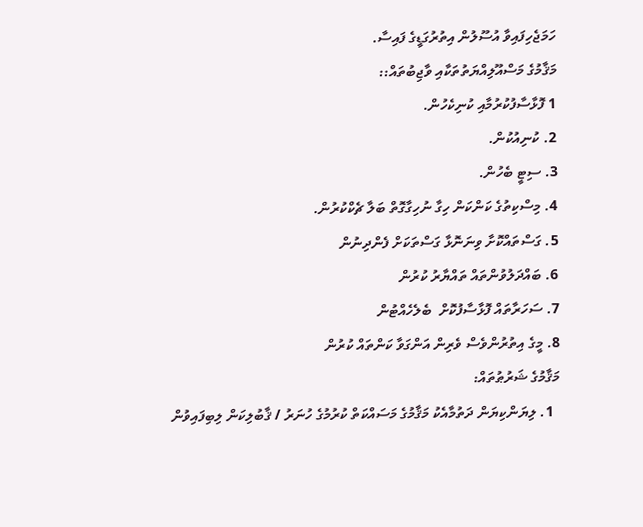ހަމަޖެހިފައިވާ އުސޫލުން އިތުރުގަޑީގެ ފައިސާ.
މަޤާމުގެ މަސްއޫލިއްޔަތުތަކާއި ވާޖިބުތައް::
1 ފޮޅާސާފުކުރުމާއި ކުނިކެހުން.
2. ކުނިއުކުން.
3. ސިޓީ ބެހުން.
4. މިސްކިތުގެ ކަންކަން ހިގާ ނުހިގާގޮތް ބަލާ ޗެކްކުރުން.
5. ގަސްތައްކޮށާ ވިނަނޮޅާ ގަސްތަކަށް ފެންދިނުން
6. ބައްދަލުވުންތައް ތައްޔާރު ކުރުން
7. ސަހަރާތައް ފޮޅާސާފުކޮށް  ބެލެހެއްޓުން
8. މީގެ އިތުރުންވެސް ވެރިން އަންގަވާ ކަންތައް ކުރުން
މަޤާމުގެ ޝަރުޠުތައް:
  1. ލިޔަންކިޔަން ދަތުމާއެކު މަޤާމުގެ މަސައްކަތް ކުރުމުގެ ހުނަރު / ޤާބުލިކަން ލިބިފައިވުން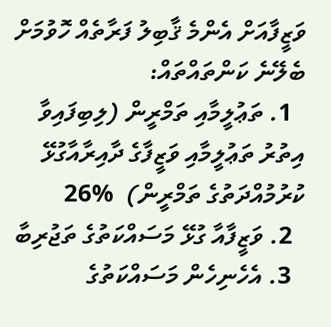ވަޒީފާއަށް އެންމެ ޤާބިލު ފަރާތެއް ހޮވުމަށް ބެލޭނެ ކަންތައްތައް:
  1. ތަޢުލީމާއި ތަމްރީން (ލިބިފައިވާ އިތުރު ތަޢުލީމާއި ވަޒީފާގެ ދާއިރާއާގުޅޭ ކުރުމުއްދަތުގެ ތަމްރީން)  %26
  2. ވަޒީފާއާ ގުޅޭ މަސައްކަތުގެ ތަޖުރިބާ
  3. އެހެނިހެން މަސައްކަތުގެ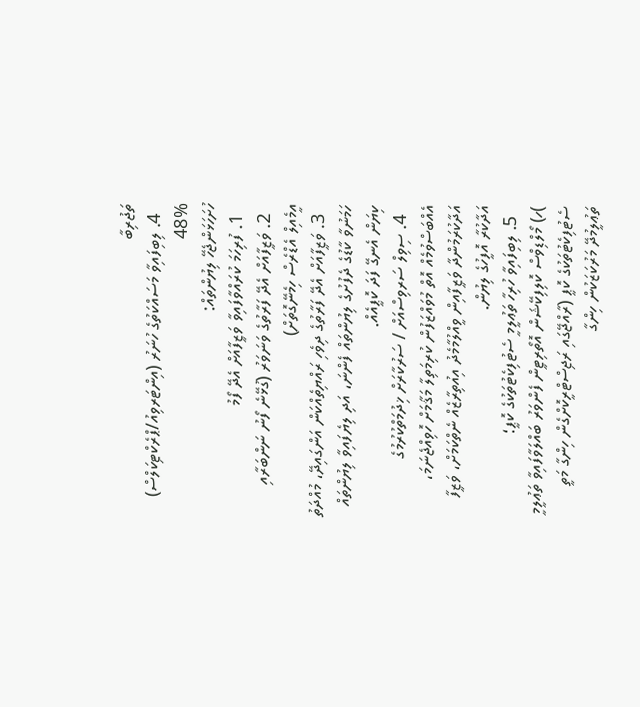ތަޖުރިބާ
  4. ލިބިފައިވާ މަސައްކަތުގެ ހުނަރު (އިންޓަރވިއު/ޕްރެކްޓިކަލްސް)  %48
ހުށަހަޅަންޖެހޭ ލިޔުންތައް:
  1. ފުރިހަމަ ކުރައްވާފައިވާ ވަޒީފާއަށް އެދޭ ފޯމު
  2. ވަޒީފާއަށް އެދޭ ފަރާތުގެ ވަނަވަރު (ގުޅޭނެ ފޯނު ނަންބަރާއި އީމެއިލް އެޑްރެސް ހިމެނޭގޮތަށް)
  3. ވަޒީފާއަށް އެދޭ ފަރާތުގެ ދިވެހި ރައްޔިތެއްކަން އަންގައިދޭ، މުއްދަތު ހަމަނުވާ ކާޑުގެ ދެފުށުގެ ލިޔުންތައް ފެންނަ، އަދި ލިޔެފައިވާ ލިޔުންތައް ކިޔަން އެނގޭ ފަދަ ކޮޕީއެއް.
  4. ސިވިލް ސަރވިސްއަށް / ސަރުކާރަށް ޚިދުމަތްކުރުމުގެ އެއްބަސްވުމެއް އޮތް މުވައްޒަފުން ކުރިމަތިލާ މަޤާމަށް ހޮވިއްޖެނަމަ، އަދާކުރަމުންދާ ވަޒީފާއިން ވީއްލުމާމެދު އިއުތިރާޒެއް ނެތްކަމަށް، ވަޒީފާ އަދާކުރާ އޮފީހުގެ ލިޔުން.
  5. ލިބިފައިވާ ހުރިހާ ތަޢުލީމީ ސެޓުފިކެޓުތަކުގެ ކޮޕީ؛
)ހ) މޯލްޑިވްސް ކޮލިފިކޭޝަން އޮތޯރިޓީން ފެންވަރު ބައްލަވާފައިވާ ތަޢުލީމީ ސެޓުފިކެޓުތަކުގެ ކޮޕީ (ރާއްޖޭގައި ރަޖިސްޓްރީކޮށްގެން ހިންގާ މަތީ ތަޢުލީމުދޭ މަރުކަޒަކުން ހިންގާ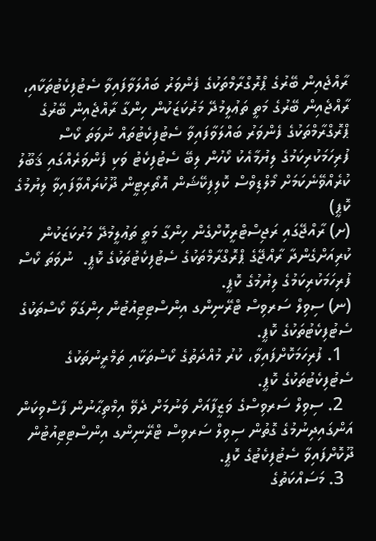ރާއްޖެއިން ބޭރުގެ ޕްރޮގްރާމްތަކުގެ ފެންވަރު ބައްލަވާފައިވާ ސެޓުފިކެޓުތަކާއި، ރާއްޖެއިން ބޭރުގެ މަތީ ތަޢުލީމުދޭ މަރުކަޒަކުން ހިންގާ ރާއްޖެއިން ބޭރުގެ ޕްރޮގްރާމްތަކުގެ ފެންވަރު ބައްލަވާފައިވާ ސެޓުފިކެޓުތައް ނުވަތަ ކޯސް ފުރިހަމަކުރިކަމުގެ ލިޔުމާއެކު ކޯހުން ލިބޭ ސެޓުފިކެޓު ވަކި ފެންވަރެއްގައި ޤަބޫލު ކުރެއްވޭނެކަމަށް މޯލްޑިވްސް ކޮލިފިކޭޝަން އޮތޯރިޓީން ދޫކުރައްވާފައިވާ ލިޔުމުގެ ކޮޕީ)
(ށ) ރާއްޖޭގައި ރަޖިސްޓްރީކޮށްގެން ހިންގާ މަތީ ތަޢުލީމުދޭ މަރުކަޒަކުން ކުރިއަށްގެންދާ ރާއްޖޭގެ ޕްރޮގްރާމްތަކުގެ ސެޓުފިކެޓުތަކުގެ ކޮޕީ.  ނުވަތަ ކޯސް ފުރިހަމަކުރިކަމުގެ ލިޔުމުގެ ކޮޕީ.
(ނ) ސިވިލް ސަރވިސް ޓްރޭނިންގ އިންސްޓިޓިއުޓުން ހިންގަވާ ކޯސްތަކުގެ ސެޓުފިކެޓުތަކުގެ ކޮޕީ.
  1. ފުރިހަމަކޮށްފައިވާ، ކުރު މުއްދަތުގެ ކޯސްތަކާއި ތަމްރީނުތަކުގެ ސެޓުފިކެޓުތަކުގެ ކޮޕީ.
  2. ސިވިލް ސަރވިސްގެ ވަޒީފާއަށް ވަނުމަށް ދެވޭ އިމްތިޙާނުން ފާސްވިކަން އަންގައިދިނުމުގެ ގޮތުން ސިވިލް ސަރވިސް ޓްރޭނިންގ އިންސްޓިޓިއުޓުން ދޫކޮށްފައިވާ ސެޓުފިކެޓުގެ ކޮޕީ.
  3. މަސައްކަތުގެ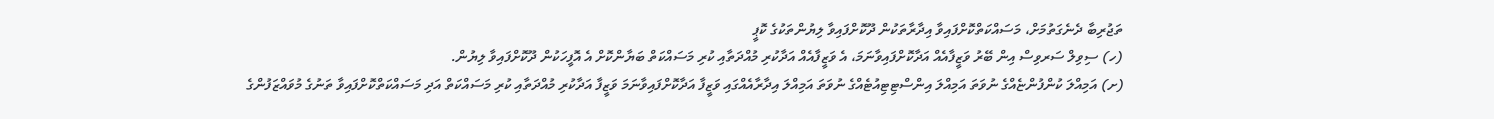ތަޖުރިބާ ދެނެގަތުމަށް، މަސައްކަތްކޮށްފައިވާ އިދާރާތަކުން ދޫކޮށްފައިވާ ލިޔުންތަކުގެ ކޮޕީ
(ހ) ސިވިލް ސަރވިސް އިން ބޭރު ވަޒީފާއެއް އަދާކޮށްފައިވާނަމަ، އެ ވަޒީފާއެއް އަދާކުރި މުއްދަތާއި ކުރި މަސައްކަތް ބަޔާންކޮށް އެ އޮފީހަކުން ދޫކޮށްފައިވާ ލިޔުން.
(ށ) އަމިއްލަ ކުންފުންޏެއްގެ ނުވަތަ އަމިއްލަ އިންސްޓިޓިއުޓެއްގެ ނުވަތަ އަމިއްލަ އިދާރާއެއްގައި ވަޒީފާ އަދާކޮށްފައިވާނަމަ ވަޒީފާ އަދާކުރި މުއްދަތާއި ކުރި މަސައްކަތް އަދި މަސައްކަތްކޮށްފައިވާ ތަނުގެ މުވައްޒަފުންގެ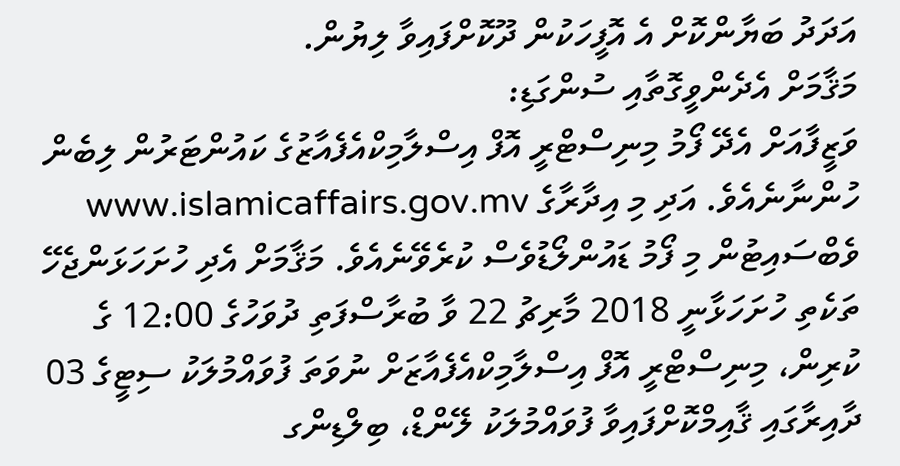އަދަދު ބަޔާންކޮށް އެ އޮފީހަކުން ދޫކޮށްފައިވާ ލިޔުން.
މަޤާމަށް އެދެންވީގޮތާއި ސުންގަޑި:
ވަޒީފާއަށް އެދޭ ފޯމު މިނިސްޓްރީ އޮފް އިސްލާމިކްއެފެއާޒުގެ ކައުންޓަރުން ލިބެން ހުންނާނެއެވެ. އަދި މި އިދާރާގެ www.islamicaffairs.gov.mv ވެބްސައިޓުން މި ފޯމު ޑައުންލޯޑުވެސް ކުރެވޭނެއެވެ. މަޤާމަށް އެދި ހުށަހަޅަންޖެހޭ ތަކެތި ހުށަހަޅާނީ 2018 މާރިޗު 22 ވާ ބުރާސްފަތި ދުވަހުގެ 12:00 ގެ ކުރިން، މިނިސްޓްރީ އޮފް އިސްލާމިކްއެފެއާޒަށް ނުވަތަ ފުވައްމުލަކު ސިޓީގެ 03 ދާއިރާގައި ޤާއިމްކޮށްފައިވާ ފުވައްމުލަކު ލޭންޑް، ބިލްޑިންގ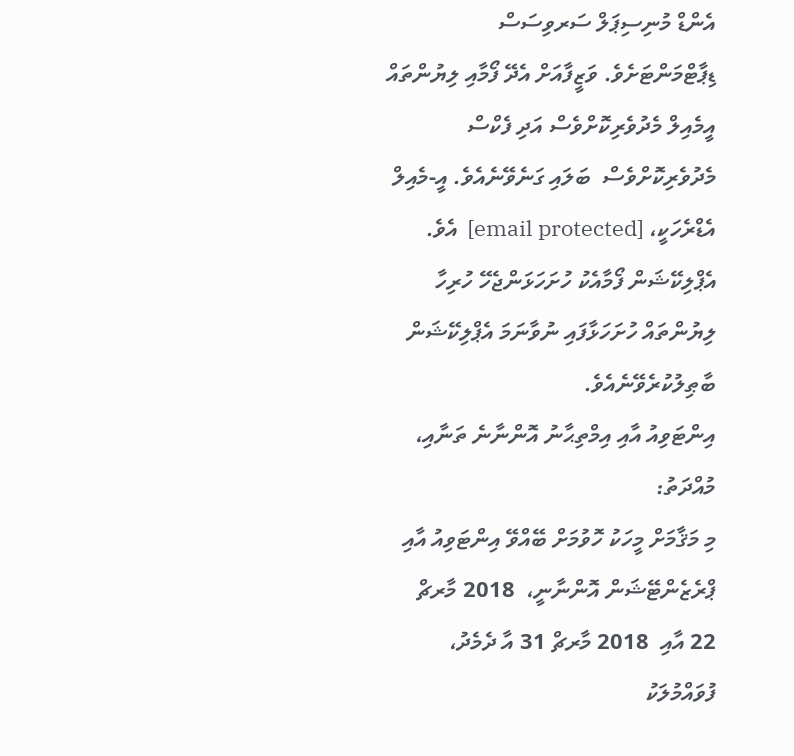އެންޑް މުނިސިޕަލް ސަރވިސަސް ޑިޕާޓްމަންޓަށެވެ. ވަޒީފާއަށް އެދޭ ފޯމާއި ލިޔުންތައް އީމެއިލް މެދުވެރިކޮށްވެސް އަދި ފެކްސް މެދުވެރިކޮށްވެސް  ބަލައި ގަނެވޭނެއެވެ. އީ-މެއިލް އެޑްރެހަކީ، [email protected]  އެވެ. އެޕްލިކޭޝަން ފޯމާއެކު ހުށަހަޅަންޖެހޭ ހުރިހާ ލިޔުންތައް ހުށަހަޅާފައި ނުވާނަމަ އެޕްލިކޭޝަން ބާޠިލުކުރެވޭނެއެވެ.
އިންޓަވިއު އާއި އިމްތިޙާނު އޮންނާނެ ތަނާއި، މުއްދަތު:
މި މަޤާމަށް މީހަކު ހޮވުމަށް ބޭއްވޭ އިންޓަވިއު އާއި ޕްރެޒެންޓޭޝަން އޮންނާނީ،  2018 މާރޗް 22 އާއި  2018 މާރޗް 31 އާ ދެމެދު، ފުވައްމުލަކު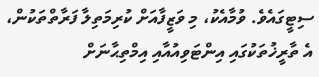ސިޓީގައެވެ. ވުމާއެކު، މި ވަޒީފާއަށް ކުރިމަތިލާ ފަރާތްތަކުން، އެ ތާރީޚުތަކުގައި އިންޓަވިއުއާއި އިމްތިޙާނަށް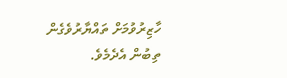ހާޒިރުވުމަށް ތައްޔާރުވެގެން ތިބުން އެދެމެވެ.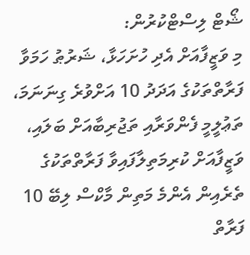ޝޯޓް ލިސްޓްކުރުން:
މި ވަޒީފާއަށް އެދި ހުށަހަޅާ، ޝަރުޠު ހަމަވާ ފަރާތްތަކުގެ އަދަދު 10 އަށްވުރެ ގިނަނަމަ، ތަޢުލީމީ ފެންވަރާއި ތަޖުރިބާއަށް ބަލައި، ވަޒީފާއަށް ކުރިމަތިލާފައިވާ ފަރާތްތަކުގެ ތެރެއިން އެންމެ މަތިން މާކްސް ލިބޭ 10 ފަރާތް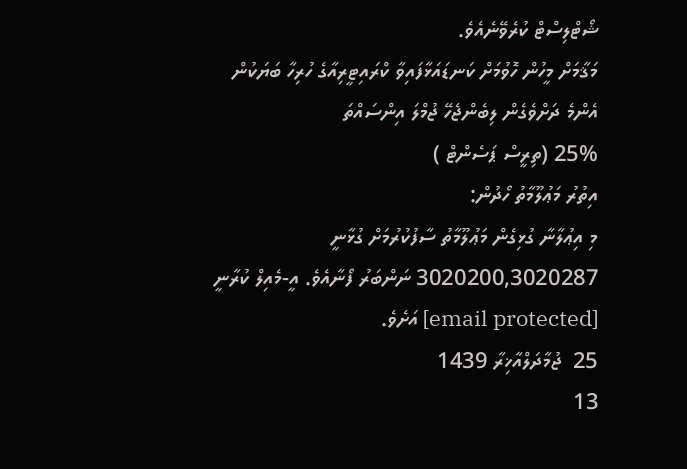ޝޯޓްލިސްޓް ކުރެވޭނެއެވެ.
މަޤާމަށް މީހުން ހޮވުމަށް ކަނޑައަޅާފައިވާ ކްރައިޓީރިއާގެ ހުރިހާ ބަޔަކުން އެންމެ ދަށްވެގެން ލިބެންޖެހޭ ޖުމްލަ އިންސައްތަ
25% (ތިރީސް ޕަސެންޓް )
އިތުރު މަޢުލޫމާތު ހޯދުން:
މި އިޢުލާނާ ގުޅިގެން މަޢުލޫމާތު ސާފުކުރުމަށް ގުޅާނީ 3020200,3020287 ނަންބަރު ފޯނާއެވެ. އީ-މެއިލް ކުރާނީ [email protected] އަށެވެ.
25  ޖުމާދަލްއާޚިރާ 1439
13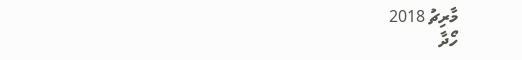މާރިޗު 2018
ހޯދާ